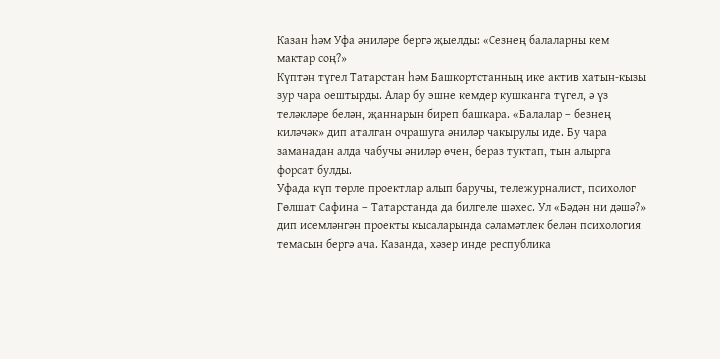Казан һәм Уфа әниләре бергә җыелды: «Сезнең балаларны кем мактар соң?»
Күптән түгел Татарстан һәм Башкортстанның ике актив хатын-кызы зур чара оештырды. Алар бу эшне кемдер кушканга түгел, ә үз теләкләре белән, җаннарын биреп башкара. «Балалар – безнең киләчәк» дип аталган очрашуга әниләр чакырулы иде. Бу чара заманадан алда чабучы әниләр өчен, бераз туктап, тын алырга форсат булды.
Уфада күп төрле проектлар алып баручы, тележурналист, психолог Гөлшат Сафина – Татарстанда да билгеле шәхес. Ул «Бәдән ни дәшә?» дип исемләнгән проекты кысаларында сәламәтлек белән психология темасын бергә ача. Казанда, хәзер инде республика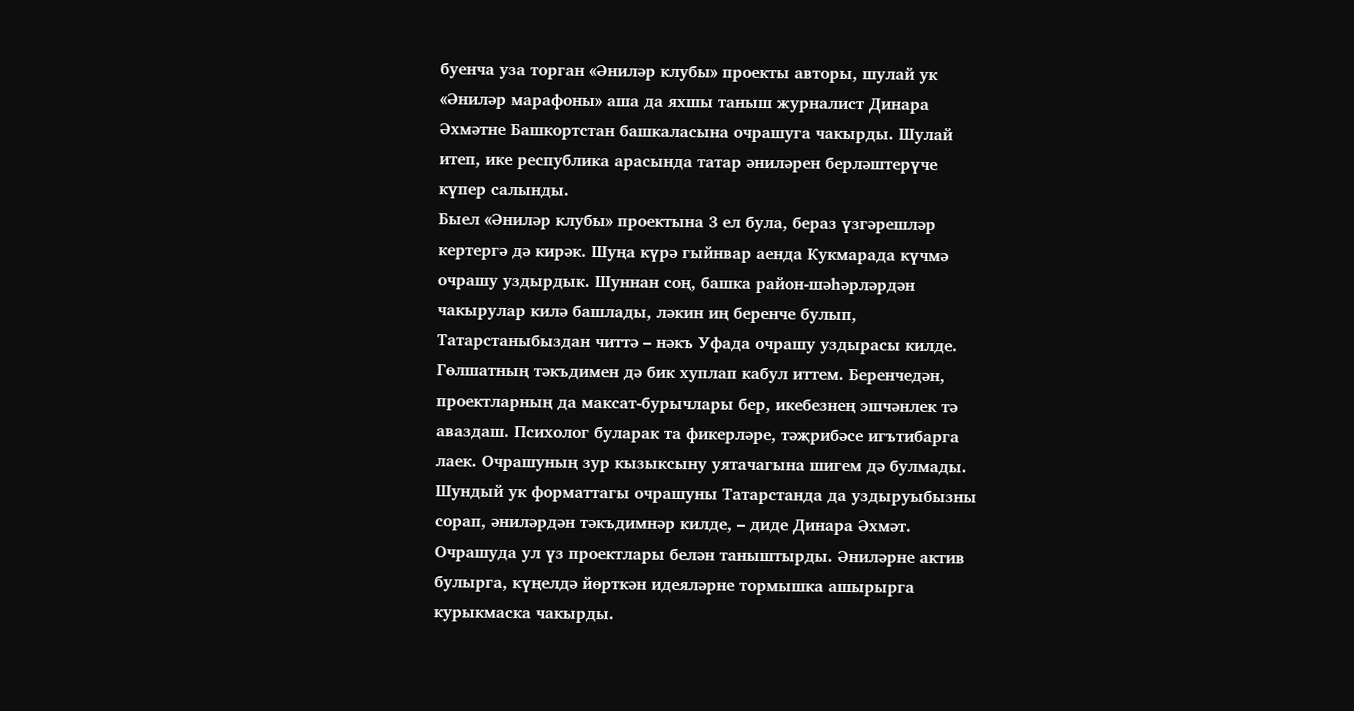буенча уза торган «Әниләр клубы» проекты авторы, шулай ук «Әниләр марафоны» аша да яхшы таныш журналист Динара Әхмәтне Башкортстан башкаласына очрашуга чакырды. Шулай итеп, ике республика арасында татар әниләрен берләштерүче күпер салынды.
Быел «Әниләр клубы» проектына 3 ел була, бераз үзгәрешләр кертергә дә кирәк. Шуңа күрә гыйнвар аенда Кукмарада күчмә очрашу уздырдык. Шуннан соң, башка район-шәһәрләрдән чакырулар килә башлады, ләкин иң беренче булып, Татарстаныбыздан читтә – нәкъ Уфада очрашу уздырасы килде. Гөлшатның тәкъдимен дә бик хуплап кабул иттем. Беренчедән, проектларның да максат-бурычлары бер, икебезнең эшчәнлек тә аваздаш. Психолог буларак та фикерләре, тәҗрибәсе игътибарга лаек. Очрашуның зур кызыксыну уятачагына шигем дә булмады. Шундый ук форматтагы очрашуны Татарстанда да уздыруыбызны сорап, әниләрдән тәкъдимнәр килде, – диде Динара Әхмәт.
Очрашуда ул үз проектлары белән таныштырды. Әниләрне актив булырга, күңелдә йөрткән идеяләрне тормышка ашырырга курыкмаска чакырды.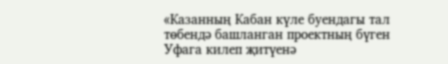«Казанның Кабан күле буендагы тал төбендә башланган проектның бүген Уфага килеп җитүенә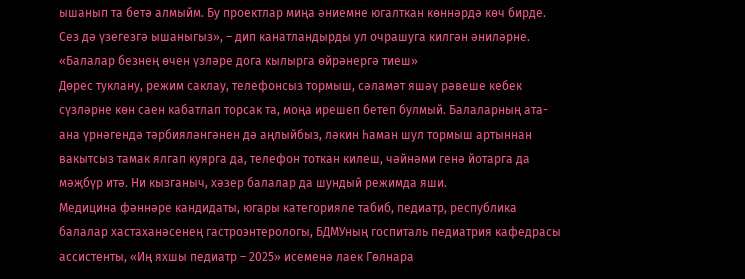ышанып та бетә алмыйм. Бу проектлар миңа әниемне югалткан көннәрдә көч бирде. Сез дә үзегезгә ышаныгыз», – дип канатландырды ул очрашуга килгән әниләрне.
«Балалар безнең өчен үзләре дога кылырга өйрәнергә тиеш»
Дөрес туклану, режим саклау, телефонсыз тормыш, сәламәт яшәү рәвеше кебек сүзләрне көн саен кабатлап торсак та, моңа ирешеп бетеп булмый. Балаларның ата-ана үрнәгендә тәрбияләнгәнен дә аңлыйбыз, ләкин һаман шул тормыш артыннан вакытсыз тамак ялгап куярга да, телефон тоткан килеш, чәйнәми генә йотарга да мәҗбүр итә. Ни кызганыч, хәзер балалар да шундый режимда яши.
Медицина фәннәре кандидаты, югары категорияле табиб, педиатр, республика балалар хастаханәсенең гастроэнтерологы, БДМУның госпиталь педиатрия кафедрасы ассистенты, «Иң яхшы педиатр – 2025» исеменә лаек Гөлнара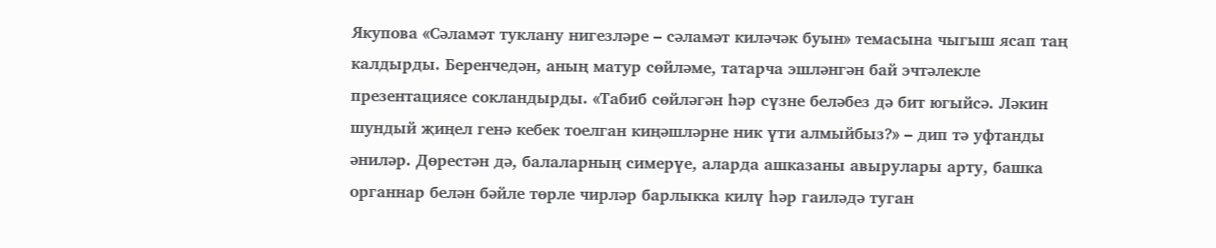Якупова «Сәламәт туклану нигезләре – сәламәт киләчәк буын» темасына чыгыш ясап таң калдырды. Беренчедән, аның матур сөйләме, татарча эшләнгән бай эчтәлекле презентациясе сокландырды. «Табиб сөйләгән һәр сүзне беләбез дә бит югыйсә. Ләкин шундый җиңел генә кебек тоелган киңәшләрне ник үти алмыйбыз?» – дип тә уфтанды әниләр. Дөрестән дә, балаларның симерүе, аларда ашказаны авырулары арту, башка органнар белән бәйле төрле чирләр барлыкка килү һәр гаиләдә туган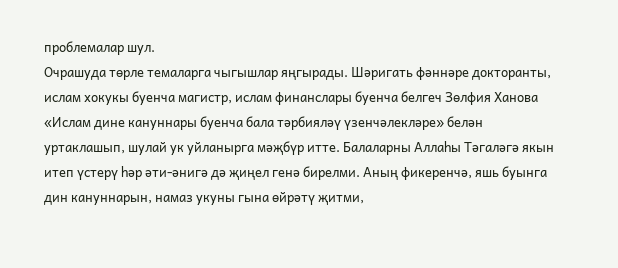проблемалар шул.
Очрашуда төрле темаларга чыгышлар яңгырады. Шәригать фәннәре докторанты, ислам хокукы буенча магистр, ислам финанслары буенча белгеч Зөлфия Ханова «Ислам дине кануннары буенча бала тәрбияләү үзенчәлекләре» белән уртаклашып, шулай ук уйланырга мәҗбүр итте. Балаларны Аллаһы Тәгаләгә якын итеп үстерү һәр әти-әнигә дә җиңел генә бирелми. Аның фикеренчә, яшь буынга дин кануннарын, намаз укуны гына өйрәтү җитми,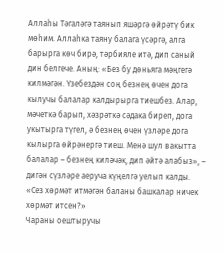Аллаһы Тәгаләгә таянып яшәргә өйрәтү бик мөһим. Аллаһка таяну балага үсәргә, алга барырга көч бирә, тәрбияле итә, дип саный дин белгече. Аның: «Без бу дөньяга мәңгегә килмәгән. Үзебездән соң безнең өчен дога кылучы балалар калдырырга тиешбез. Алар, мәчеткә барып, хәзрәткә сәдака биреп, дога укытырга түгел, ә безнең өчен үзләре дога кылырга өйрәнергә тиеш. Менә шул вакытта балалар – безнең киләчәк, дип әйтә алабыз», – дигән сүзләре аеруча күңелгә уелып калды.
«Сез хөрмәт итмәгән баланы башкалар ничек хөрмәт итсен?»
Чараны оештыручы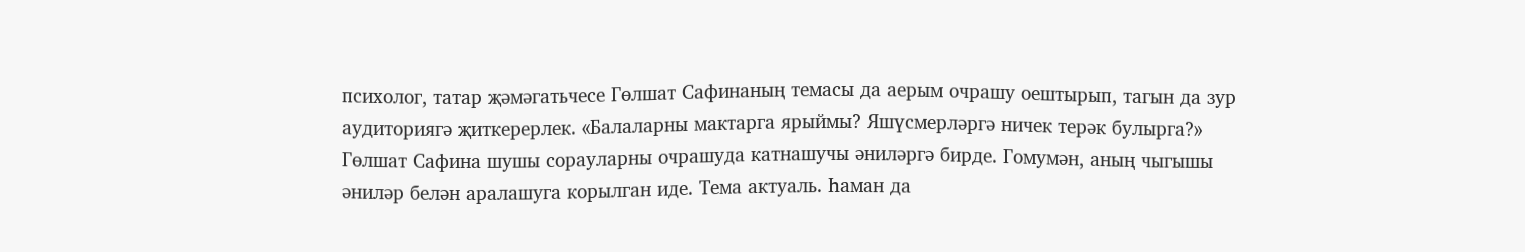психолог, татар җәмәгатьчесе Гөлшат Сафинаның темасы да аерым очрашу оештырып, тагын да зур аудиториягә җиткерерлек. «Балаларны мактарга ярыймы? Яшүсмерләргә ничек терәк булырга?» Гөлшат Сафина шушы сорауларны очрашуда катнашучы әниләргә бирде. Гомумән, аның чыгышы әниләр белән аралашуга корылган иде. Тема актуаль. Һаман да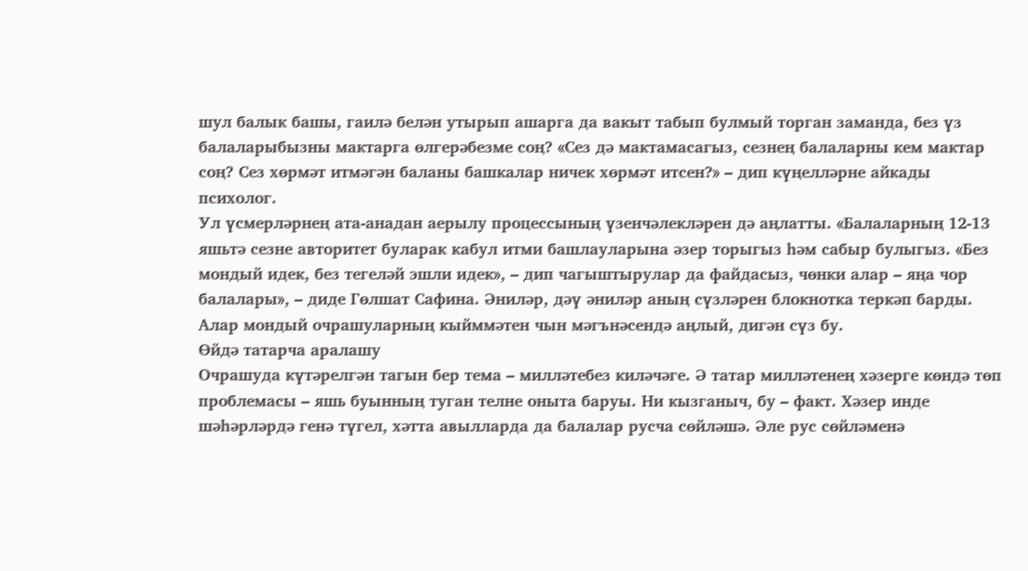шул балык башы, гаилә белән утырып ашарга да вакыт табып булмый торган заманда, без үз балаларыбызны мактарга өлгерәбезме соң? «Сез дә мактамасагыз, сезнең балаларны кем мактар соң? Сез хөрмәт итмәгән баланы башкалар ничек хөрмәт итсен?» – дип күңелләрне айкады психолог.
Ул үсмерләрнең ата-анадан аерылу процессының үзенчәлекләрен дә аңлатты. «Балаларның 12-13 яшьтә сезне авторитет буларак кабул итми башлауларына әзер торыгыз һәм сабыр булыгыз. «Без мондый идек, без тегеләй эшли идек», – дип чагыштырулар да файдасыз, чөнки алар – яңа чор балалары», – диде Гөлшат Сафина. Әниләр, дәү әниләр аның сүзләрен блокнотка теркәп барды. Алар мондый очрашуларның кыйммәтен чын мәгънәсендә аңлый, дигән сүз бу.
Өйдә татарча аралашу
Очрашуда күтәрелгән тагын бер тема – милләтебез киләчәге. Ә татар милләтенең хәзерге көндә төп проблемасы – яшь буынның туган телне оныта баруы. Ни кызганыч, бу – факт. Хәзер инде шәһәрләрдә генә түгел, хәтта авылларда да балалар русча сөйләшә. Әле рус сөйләменә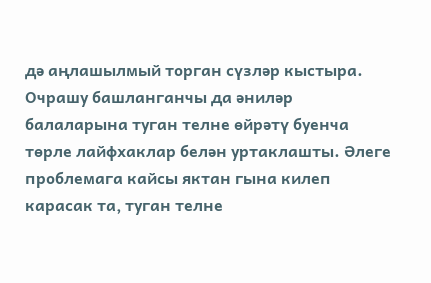дә аңлашылмый торган сүзләр кыстыра. Очрашу башланганчы да әниләр балаларына туган телне өйрәтү буенча төрле лайфхаклар белән уртаклашты. Әлеге проблемага кайсы яктан гына килеп карасак та, туган телне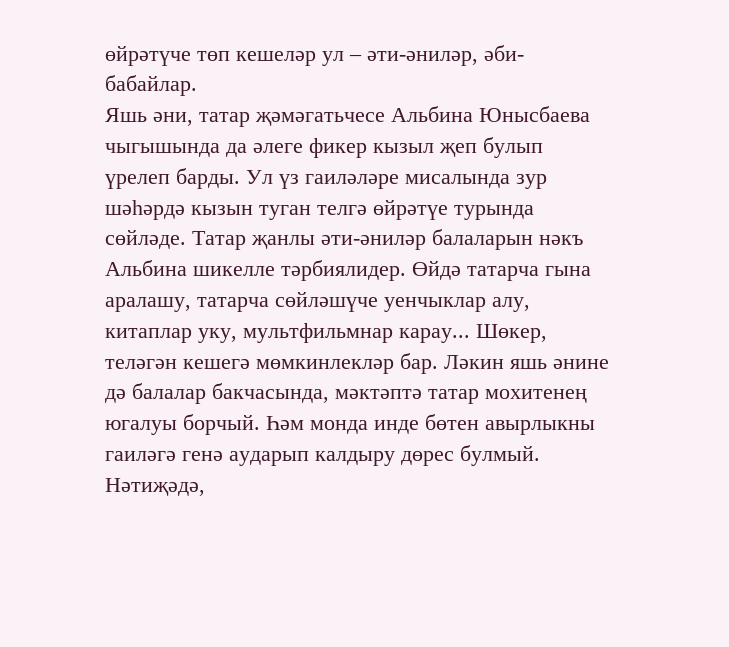өйрәтүче төп кешеләр ул – әти-әниләр, әби-бабайлар.
Яшь әни, татар җәмәгатьчесе Альбина Юнысбаева чыгышында да әлеге фикер кызыл җеп булып үрелеп барды. Ул үз гаиләләре мисалында зур шәһәрдә кызын туган телгә өйрәтүе турында сөйләде. Татар җанлы әти-әниләр балаларын нәкъ Альбина шикелле тәрбиялидер. Өйдә татарча гына аралашу, татарча сөйләшүче уенчыклар алу, китаплар уку, мультфильмнар карау... Шөкер, теләгән кешегә мөмкинлекләр бар. Ләкин яшь әнине дә балалар бакчасында, мәктәптә татар мохитенең югалуы борчый. Һәм монда инде бөтен авырлыкны гаиләгә генә аударып калдыру дөрес булмый. Нәтиҗәдә,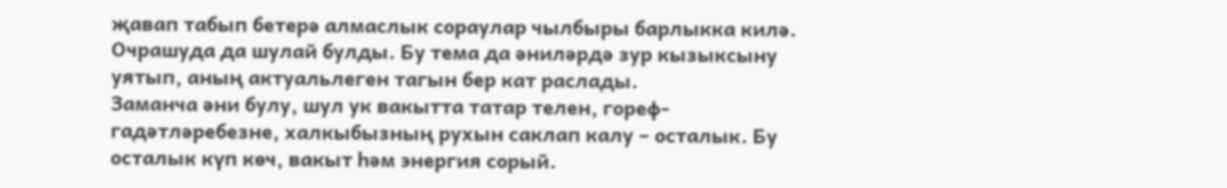җавап табып бетерә алмаслык сораулар чылбыры барлыкка килә. Очрашуда да шулай булды. Бу тема да әниләрдә зур кызыксыну уятып, аның актуальлеген тагын бер кат раслады.
Заманча әни булу, шул ук вакытта татар телен, гореф-гадәтләребезне, халкыбызның рухын саклап калу – осталык. Бу осталык күп көч, вакыт һәм энергия сорый.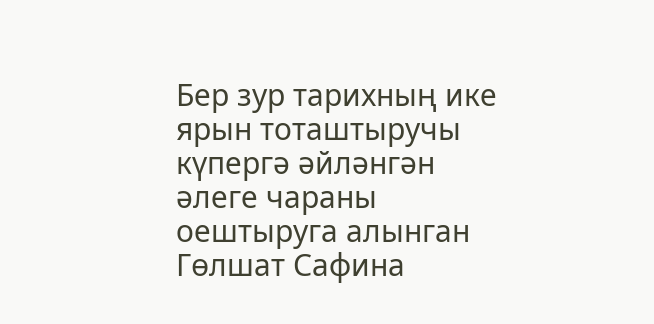Бер зур тарихның ике ярын тоташтыручы күпергә әйләнгән әлеге чараны оештыруга алынган Гөлшат Сафина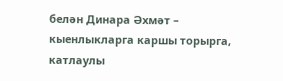белән Динара Әхмәт – кыенлыкларга каршы торырга, катлаулы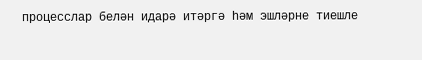процесслар белән идарә итәргә һәм эшләрне тиешле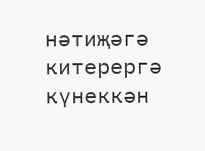нәтиҗәгә китерергә күнеккән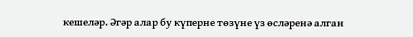кешеләр. Әгәр алар бу күперне төзүне үз өсләренә алган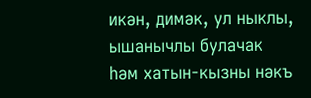икән, димәк, ул ныклы, ышанычлы булачак һәм хатын-кызны нәкъ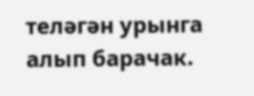теләгән урынга алып барачак.